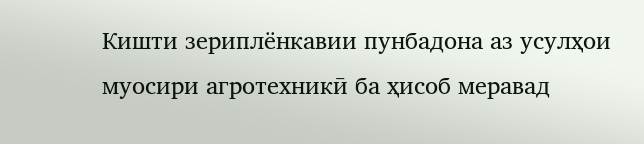Кишти зериплёнкавии пунбадона аз усулҳои муосири агротехникӣ ба ҳисоб меравад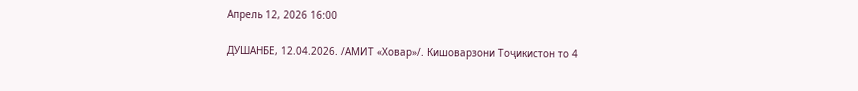Апрель 12, 2026 16:00

ДУШАНБЕ, 12.04.2026. /АМИТ «Ховар»/. Кишоварзони Тоҷикистон то 4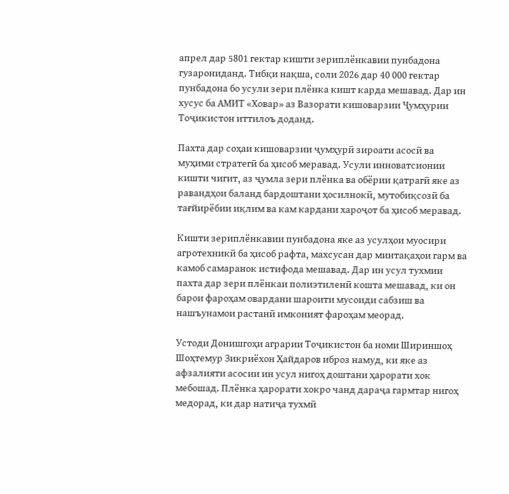апрел дар 5801 гектар кишти зериплёнкавии пунбадона гузарониданд. Тибқи нақша, соли 2026 дар 40 000 гектар пунбадона бо усули зери плёнка кишт карда мешавад. Дар ин хусус ба АМИТ «Ховар» аз Вазорати кишоварзии Ҷумҳурии Тоҷикистон иттилоъ доданд.

Пахта дар соҳаи кишоварзии ҷумҳурӣ зироати асосӣ ва муҳими стратегӣ ба ҳисоб меравад. Усули инноватсионии кишти чигит, аз ҷумла зери плёнка ва обёрии қатрагӣ яке аз равандҳои баланд бардоштани ҳосилнокӣ, мутобиқсозӣ ба тағйирёбии иқлим ва кам кардани хароҷот ба ҳисоб меравад.

Кишти зериплёнкавии пунбадона яке аз усулҳои муосири агротехникӣ ба ҳисоб рафта, махсусан дар минтақаҳои гарм ва камоб самаранок истифода мешавад. Дар ин усул тухмии пахта дар зери плёнкаи полиэтиленӣ кошта мешавад, ки он барои фароҳам овардани шароити мусоиди сабзиш ва нашъунамои растанӣ имконият фароҳам меорад.

Устоди Донишгоҳи аграрии Тоҷикистон ба номи Шириншоҳ Шоҳтемур Зикриёхон Ҳайдаров иброз намуд, ки яке аз афзалияти асосии ин усул нигоҳ доштани ҳарорати хок мебошад. Плёнка ҳарорати хокро чанд дараҷа гармтар нигоҳ медорад, ки дар натиҷа тухмӣ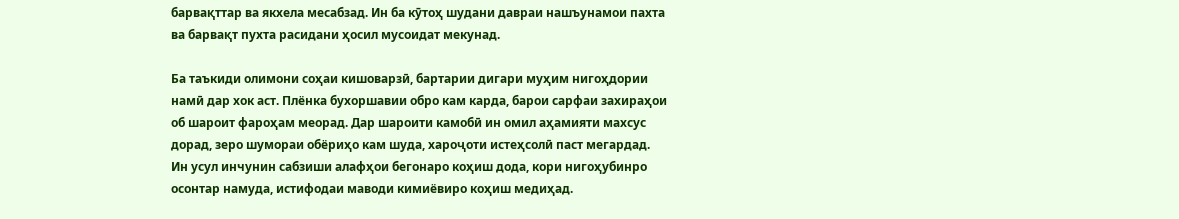барвақттар ва якхела месабзад. Ин ба кӯтоҳ шудани давраи нашъунамои пахта ва барвақт пухта расидани ҳосил мусоидат мекунад.

Ба таъкиди олимони соҳаи кишоварзӣ, бартарии дигари муҳим нигоҳдории намӣ дар хок аст. Плёнка бухоршавии обро кам карда, барои сарфаи захираҳои об шароит фароҳам меорад. Дар шароити камобӣ ин омил аҳамияти махсус дорад, зеро шумораи обёриҳо кам шуда, хароҷоти истеҳсолӣ паст мегардад. Ин усул инчунин сабзиши алафҳои бегонаро коҳиш дода, кори нигоҳубинро осонтар намуда, истифодаи маводи кимиёвиро коҳиш медиҳад.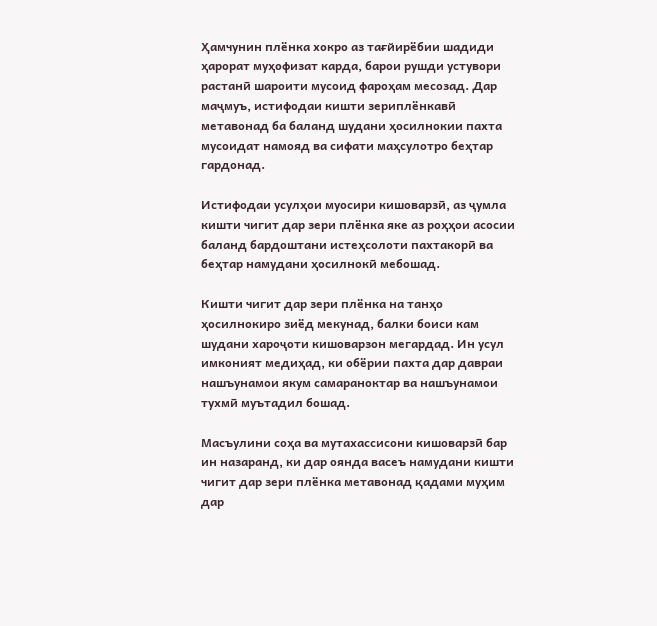Ҳамчунин плёнка хокро аз тағйирёбии шадиди ҳарорат муҳофизат карда, барои рушди устувори растанӣ шароити мусоид фароҳам месозад. Дар маҷмуъ, истифодаи кишти зериплёнкавӣ метавонад ба баланд шудани ҳосилнокии пахта мусоидат намояд ва сифати маҳсулотро беҳтар гардонад.

Истифодаи усулҳои муосири кишоварзӣ, аз ҷумла кишти чигит дар зери плёнка яке аз роҳҳои асосии баланд бардоштани истеҳсолоти пахтакорӣ ва беҳтар намудани ҳосилнокӣ мебошад.

Кишти чигит дар зери плёнка на танҳо ҳосилнокиро зиёд мекунад, балки боиси кам шудани хароҷоти кишоварзон мегардад. Ин усул имконият медиҳад, ки обёрии пахта дар давраи нашъунамои якум самараноктар ва нашъунамои тухмӣ муътадил бошад.

Масъулини соҳа ва мутахассисони кишоварзӣ бар ин назаранд, ки дар оянда васеъ намудани кишти чигит дар зери плёнка метавонад қадами муҳим дар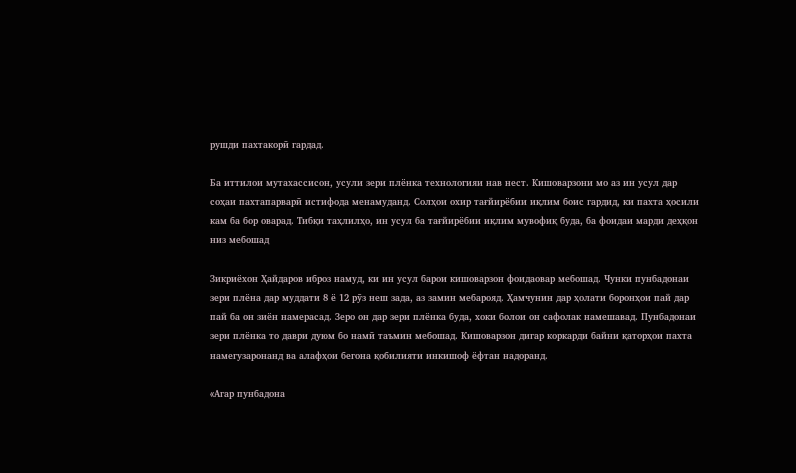рушди пахтакорӣ гардад.

Ба иттилои мутахассисон, усули зери плёнка технологияи нав нест. Кишоварзони мо аз ин усул дар соҳаи пахтапарварӣ истифода менамуданд. Солҳои охир тағйирёбии иқлим боис гардид, ки пахта ҳосили кам ба бор оварад. Тибқи таҳлилҳо, ин усул ба тағйирёбии иқлим мувофиқ буда, ба фоидаи марди деҳқон низ мебошад

Зикриёхон Ҳайдаров иброз намуд, ки ин усул барои кишоварзон фоидаовар мебошад. Чунки пунбадонаи зери плёна дар муддати 8 ё 12 рӯз неш зада, аз замин мебарояд. Ҳамчунин дар ҳолати боронҳои пай дар пай ба он зиён намерасад. Зеро он дар зери плёнка буда, хоки болои он сафолак намешавад. Пунбадонаи зери плёнка то даври дуюм бо намӣ таъмин мебошад. Кишоварзон дигар коркарди байни қаторҳои пахта намегузаронанд ва алафҳои бегона қобилияти инкишоф ёфтан надоранд.

«Агар пунбадона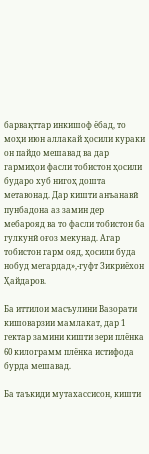барвақттар инкишоф ёбад, то моҳи июн аллакай ҳосили кураки он пайдо мешавад ва дар гармиҳои фасли тобистон ҳосили бударо хуб нигоҳ дошта метавонад. Дар кишти анъанавӣ пунбадона аз замин дер мебарояд ва то фасли тобистон ба гулкунӣ оғоз мекунад. Агар тобистон гарм ояд, ҳосили буда нобуд мегардад»,-гуфт Зикриёхон Ҳайдаров.

Ба иттилои масъулини Вазорати кишоварзии мамлакат, дар 1 гектар замини кишти зери плёнка 60 килограмм плёнка истифода бурда мешавад.

Ба таъкиди мутахассисон, кишти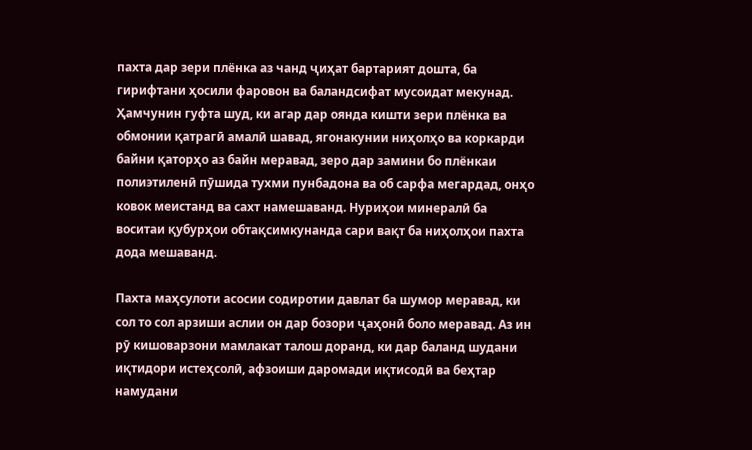пахта дар зери плёнка аз чанд ҷиҳат бартарият дошта, ба гирифтани ҳосили фаровон ва баландсифат мусоидат мекунад. Ҳамчунин гуфта шуд, ки агар дар оянда кишти зери плёнка ва обмонии қатрагӣ амалӣ шавад, ягонакунии ниҳолҳо ва коркарди байни қаторҳо аз байн меравад, зеро дар замини бо плёнкаи полиэтиленӣ пӯшида тухми пунбадона ва об сарфа мегардад, онҳо ковок меистанд ва сахт намешаванд. Нуриҳои минералӣ ба воситаи қубурҳои обтақсимкунанда сари вақт ба ниҳолҳои пахта дода мешаванд.

Пахта маҳсулоти асосии содиротии давлат ба шумор меравад, ки сол то сол арзиши аслии он дар бозори ҷаҳонӣ боло меравад. Аз ин рӯ кишоварзони мамлакат талош доранд, ки дар баланд шудани иқтидори истеҳсолӣ, афзоиши даромади иқтисодӣ ва беҳтар намудани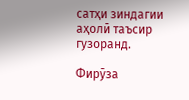сатҳи зиндагии аҳолӣ таъсир гузоранд.

Фирӯза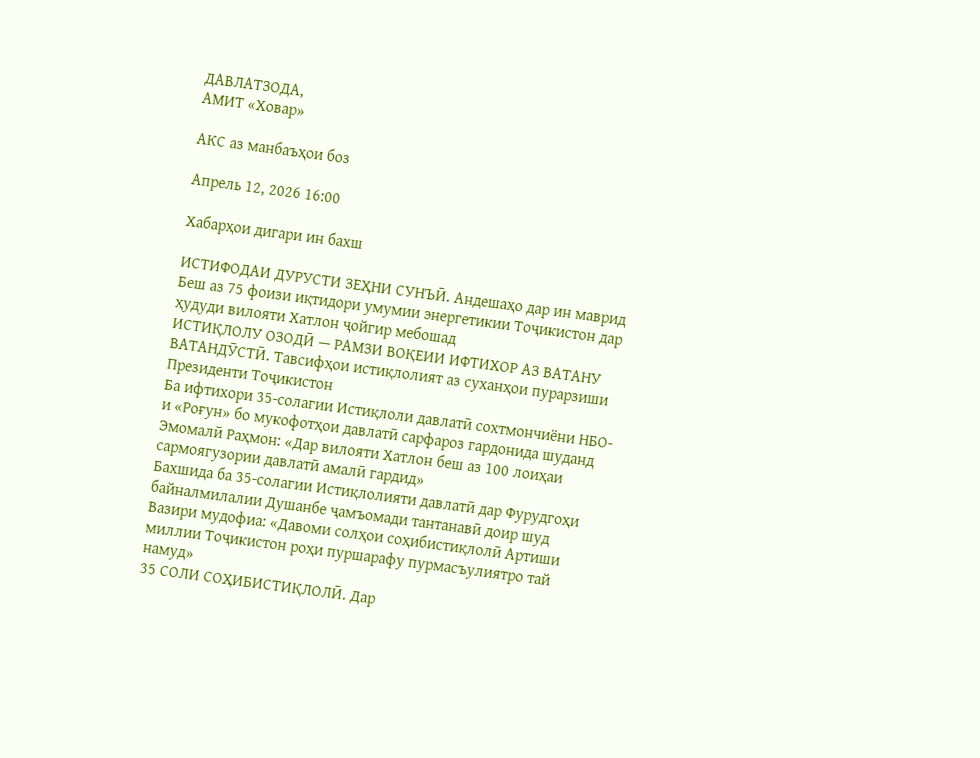ДАВЛАТЗОДА,
АМИТ «Ховар»

АКС аз манбаъҳои боз

Апрель 12, 2026 16:00

Хабарҳои дигари ин бахш

ИСТИФОДАИ ДУРУСТИ ЗЕҲНИ СУНЪӢ. Андешаҳо дар ин маврид
Беш аз 75 фоизи иқтидори умумии энергетикии Тоҷикистон дар ҳудуди вилояти Хатлон ҷойгир мебошад
ИСТИҚЛОЛУ ОЗОДӢ — РАМЗИ ВОҚЕИИ ИФТИХОР АЗ ВАТАНУ ВАТАНДӮСТӢ. Тавсифҳои истиқлолият аз суханҳои пурарзиши Президенти Тоҷикистон
Ба ифтихори 35-солагии Истиқлоли давлатӣ сохтмончиёни НБО-и «Роғун» бо мукофотҳои давлатӣ сарфароз гардонида шуданд
Эмомалӣ Раҳмон: «Дар вилояти Хатлон беш аз 100 лоиҳаи сармоягузории давлатӣ амалӣ гардид»
Бахшида ба 35-солагии Истиқлолияти давлатӣ дар Фурудгоҳи байналмилалии Душанбе ҷамъомади тантанавӣ доир шуд
Вазири мудофиа: «Давоми солҳои соҳибистиқлолӣ Артиши миллии Тоҷикистон роҳи пуршарафу пурмасъулиятро тай намуд»
35 СОЛИ СОҲИБИСТИҚЛОЛӢ. Дар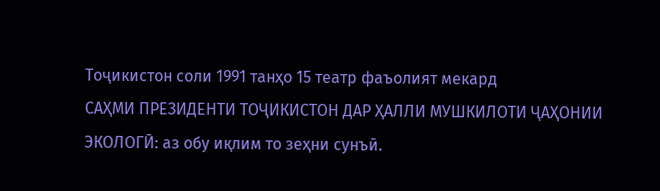Тоҷикистон соли 1991 танҳо 15 театр фаъолият мекард
САҲМИ ПРЕЗИДЕНТИ ТОҶИКИСТОН ДАР ҲАЛЛИ МУШКИЛОТИ ҶАҲОНИИ ЭКОЛОГӢ: аз обу иқлим то зеҳни сунъӣ.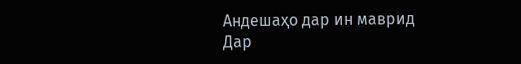Андешаҳо дар ин маврид
Дар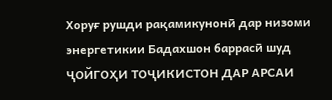Хоруғ рушди рақамикунонӣ дар низоми энергетикии Бадахшон баррасӣ шуд
ҶОЙГОҲИ ТОҶИКИСТОН ДАР АРСАИ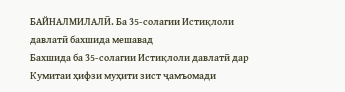БАЙНАЛМИЛАЛӢ. Ба 35-солагии Истиқлоли давлатӣ бахшида мешавад
Бахшида ба 35-солагии Истиқлоли давлатӣ дар Кумитаи ҳифзи муҳити зист ҷамъомади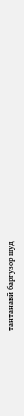тантанавӣ баргузор шуд